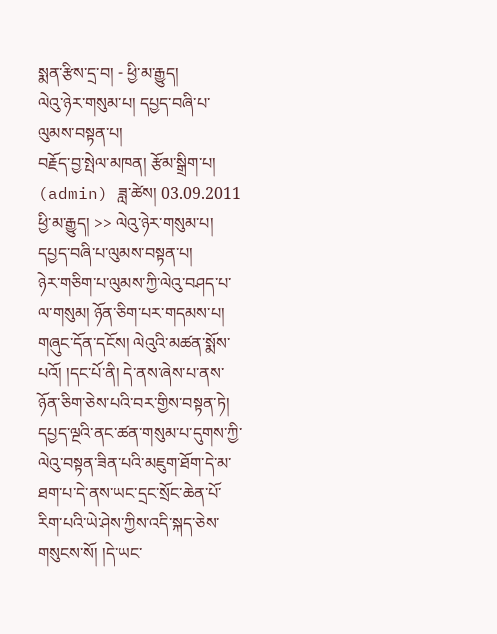སྨན་རྩིས་དྲ་བ། - ཕྱི་མ་རྒྱུད།
ལེའུ་ཉེར་གསུམ་པ། དཔྱད་བཞི་པ་ལུམས་བསྟན་པ།
བརྗོད་བྱ་སྤེལ་མཁན། རྩོམ་སྒྲིག་པ། (admin) ཟླ་ཚེས། 03.09.2011
ཕྱི་མ་རྒྱུད། >> ལེའུ་ཉེར་གསུམ་པ། དཔྱད་བཞི་པ་ལུམས་བསྟན་པ།
ཉེར་གཅིག་པ་ལུམས་ཀྱི་ལེའུ་བཤད་པ་ལ་གསུམ། ཉོན་ཅིག་པར་གདམས་པ། གཞུང་དོན་དངོས། ལེའུའི་མཚན་སྨོས་པའོ། །དང་པོ་ནི། དེ་ནས་ཞེས་པ་ནས་ཉོན་ཅིག་ཅེས་པའི་བར་གྱིས་བསྟན་ཏེ། དཔྱད་ལྔའི་ནང་ཚན་གསུམ་པ་དུགས་ཀྱི་ལེའུ་བསྟན་ཟིན་པའི་མཇུག་ཐོག་དེ་མ་ཐག་པ་དེ་ནས་ཡང་དྲང་སྲོང་ཆེན་པོ་རིག་པའི་ཡེ་ཤེས་ཀྱིས་འདི་སྐད་ཅེས་གསུངས་སོ། །དེ་ཡང་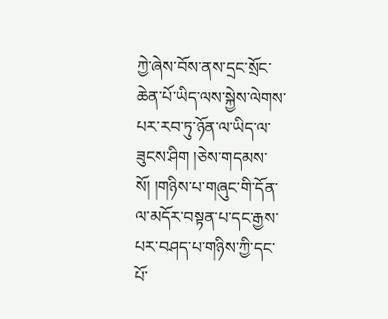ཀྱེ་ཞེས་བོས་ནས་དྲང་སྲོང་ཆེན་པོ་ཡིད་ལས་སྐྱེས་ལེགས་པར་རབ་ཏུ་ཉོན་ལ་ཡིད་ལ་ཟུངས་ཤིག །ཅེས་གདམས་སོ། །གཉིས་པ་གཞུང་གི་དོན་ལ་མདོར་བསྟན་པ་དང་རྒྱས་པར་བཤད་པ་གཉིས་ཀྱི་དང་པོ་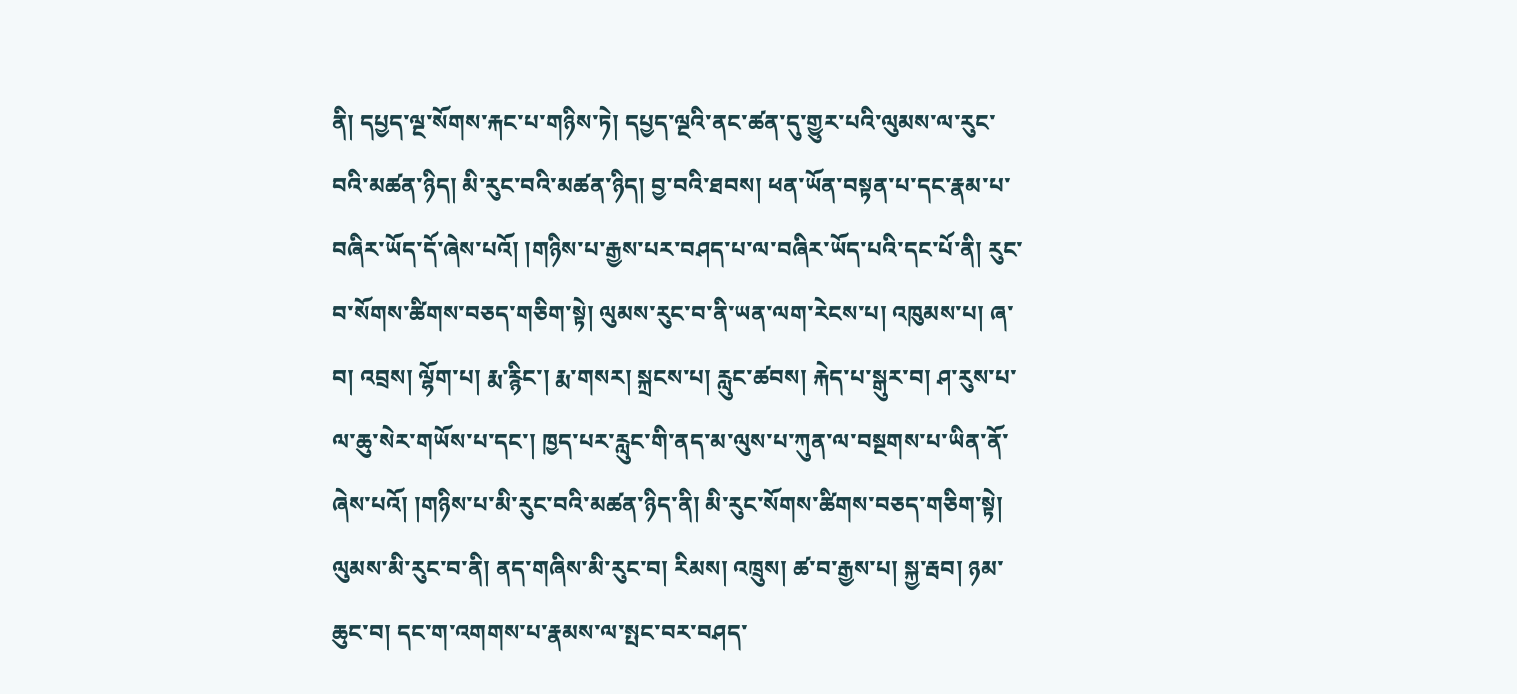ནི། དཔྱད་ལྔ་སོགས་རྐང་པ་གཉིས་ཏེ། དཔྱད་ལྔའི་ནང་ཚན་དུ་གྱུར་པའི་ལུམས་ལ་རུང་བའི་མཚན་ཉིད། མི་རུང་བའི་མཚན་ཉིད། བྱ་བའི་ཐབས། ཕན་ཡོན་བསྟན་པ་དང་རྣམ་པ་བཞིར་ཡོད་དོ་ཞེས་པའོ། །གཉིས་པ་རྒྱས་པར་བཤད་པ་ལ་བཞིར་ཡོད་པའི་དང་པོ་ནི། རུང་བ་སོགས་ཚིགས་བཅད་གཅིག་སྟེ། ལུམས་རུང་བ་ནི་ཡན་ལག་རེངས་པ། འཁུམས་པ། ཞ་བ། འབྲས། ལྷོག་པ། རྨ་རྙིང་། རྨ་གསར། སྐྲངས་པ། རླུང་ཚབས། རྐེད་པ་སྒུར་བ། ཤ་རུས་པ་ལ་ཆུ་སེར་གཡོས་པ་དང་། ཁྱད་པར་རླུང་གི་ནད་མ་ལུས་པ་ཀུན་ལ་བསྔགས་པ་ཡིན་ནོ་ཞེས་པའོ། །གཉིས་པ་མི་རུང་བའི་མཚན་ཉིད་ནི། མི་རུང་སོགས་ཚིགས་བཅད་གཅིག་སྟེ། ལུམས་མི་རུང་བ་ནི། ནད་གཞིས་མི་རུང་བ། རིམས། འཁྲུས། ཚ་བ་རྒྱས་པ། སྐྱ་རྦབ། ཉམ་ཆུང་བ། དང་ག་འགགས་པ་རྣམས་ལ་སྤང་བར་བཤད་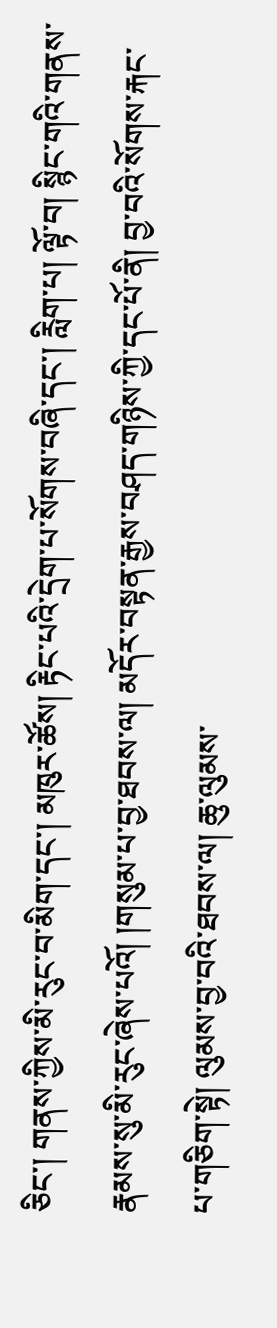ཅིང་། གནས་ཀྱིས་མི་རུང་བ་མིག་དང་། མཁུར་ཚོས། རྟིང་པའི་དྲེག་པ་སོགས་བཞི་དང་། རླིག་པ། ལྟོ་བ། སྙིང་གའི་གནས་རྣམས་སུ་མི་རུང་ཞེས་པའོ། །གསུམ་པ་བྱ་ཐབས་ལ། མདོར་བསྟན་རྒྱས་བཤད་གཉིས་ཀྱི་དང་པོ་ནི། བྱ་བའི་སོགས་རྐང་པ་གཅིག་སྟེ། ལུམས་བྱ་བའི་ཐབས་ལ། ཆུ་ལུམས་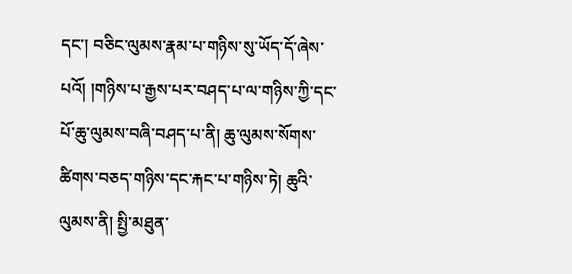དང་། བཅིང་ལུམས་རྣམ་པ་གཉིས་སུ་ཡོད་དོ་ཞེས་པའོ། །གཉིས་པ་རྒྱས་པར་བཤད་པ་ལ་གཉིས་ཀྱི་དང་པོ་ཆུ་ལུམས་བཞི་བཤད་པ་ནི། ཆུ་ལུམས་སོགས་ཚིགས་བཅད་གཉིས་དང་རྐང་པ་གཉིས་ཏེ། ཆུའི་ལུམས་ནི། སྤྱི་མཐུན་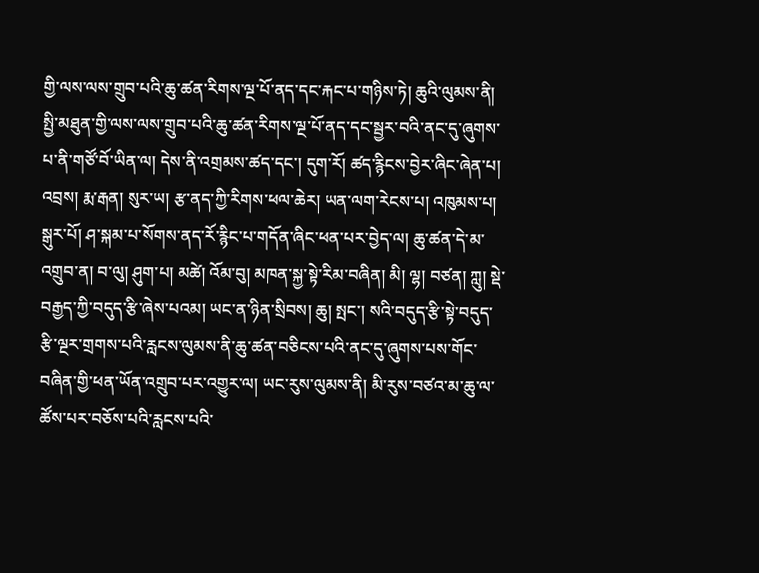གྱི་ལས་ལས་གྲུབ་པའི་ཆུ་ཚན་རིགས་ལྔ་པོ་ནད་དང་རྐང་པ་གཉིས་ཏེ། ཆུའི་ལུམས་ནི། སྤྱི་མཐུན་གྱི་ལས་ལས་གྲུབ་པའི་ཆུ་ཚན་རིགས་ལྔ་པོ་ནད་དང་སྦྱར་བའི་ནང་དུ་ཞུགས་པ་ནི་གཙོ་བོ་ཡིན་ལ། དེས་ནི་འགྲམས་ཚད་དང་། དུག་རོ། ཚད་རྙིངས་བྱེར་ཞིང་ཞེན་པ། འབྲས། རྨ་རྒན། སུར་ཡ། རྩ་ནད་ཀྱི་རིགས་ཕལ་ཆེར། ཡན་ལག་རེངས་པ། འཁུམས་པ། སྒུར་པོ། ཤ་སྐམ་པ་སོགས་ནད་རོ་རྙིང་པ་གདོན་ཞིང་ཕན་པར་བྱེད་ལ། ཆུ་ཚན་དེ་མ་འགྲུབ་ན། བ་ལུ། ཤུག་པ། མཚེ། འོམ་བུ། མཁན་སྐྱ་སྟེ་རིམ་བཞིན། མི། ལྷ། བཙན། ཀླུ། སྡེ་བརྒྱད་ཀྱི་བདུད་རྩི་ཞེས་པའམ། ཡང་ན་ཉིན་སྲིབས། ཆུ། སྤང་། སའི་བདུད་རྩི་སྟེ་བདུད་རྩི་ལྔར་གྲགས་པའི་རླངས་ལུམས་ནི་ཆུ་ཚན་བཅིངས་པའི་ནང་དུ་ཞུགས་པས་གོང་བཞིན་གྱི་ཕན་ཡོན་འགྲུབ་པར་འགྱུར་ལ། ཡང་རུས་ལུམས་ནི། མི་རུས་བཙའ་མ་ཆུ་ལ་ཚོས་པར་བཅོས་པའི་རླངས་པའི་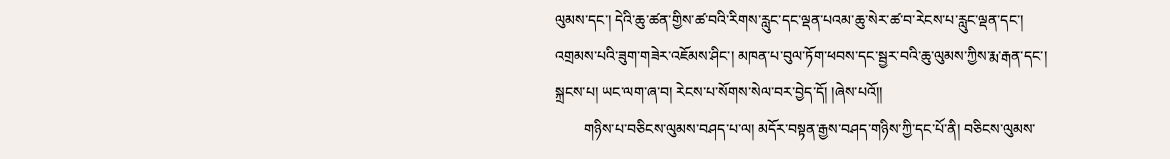ལུམས་དང་། དེའི་ཆུ་ཚན་གྱིས་ཚ་བའི་རིགས་རླུང་དང་ལྡན་པའམ་ཆུ་སེར་ཚ་བ་རེངས་པ་རླུང་ལྡན་དང་། འགྲམས་པའི་ཟུག་གཟེར་འཇོམས་ཤིང་། མཁན་པ་བུལ་ཏོག་ཕབས་དང་སྦྱར་བའི་ཆུ་ལུམས་ཀྱིས་རྨ་རྒན་དང་། སྐྲངས་པ། ཡང་ལག་ཞ་བ། རེངས་པ་སོགས་སེལ་བར་བྱེད་དོ། །ཞེས་པའོ།།
        གཉིས་པ་བཅིངས་ལུམས་བཤད་པ་ལ། མདོར་བསྟན་རྒྱས་བཤད་གཉིས་ཀྱི་དང་པོ་ནི། བཅིངས་ལུམས་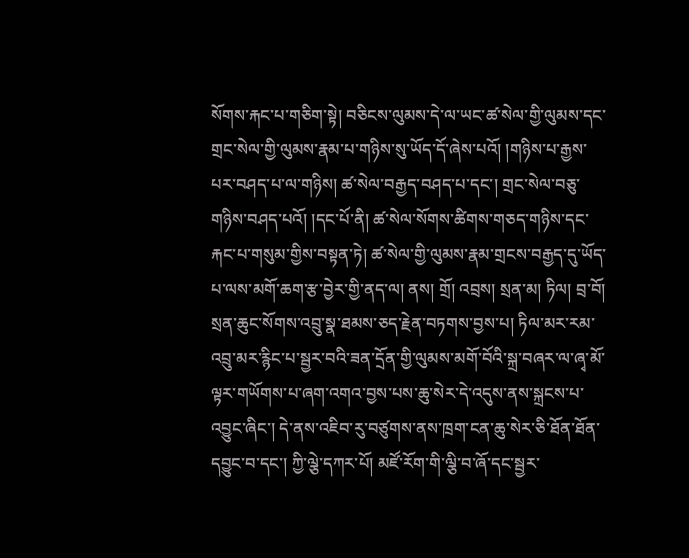སོགས་རྐང་པ་གཅིག་སྟེ། བཅིངས་ལུམས་དེ་ལ་ཡང་ཚ་སེལ་གྱི་ལུམས་དང་གྲང་སེལ་གྱི་ལུམས་རྣམ་པ་གཉིས་སུ་ཡོད་དོ་ཞེས་པའོ། །གཉིས་པ་རྒྱས་པར་བཤད་པ་ལ་གཉིས། ཚ་སེལ་བརྒྱད་བཤད་པ་དང་། གྲང་སེལ་བཅུ་གཉིས་བཤད་པའོ། །དང་པོ་ནི། ཚ་སེལ་སོགས་ཚིགས་གཅད་གཉིས་དང་རྐང་པ་གསུམ་གྱིས་བསྟན་ཏེ། ཚ་སེལ་གྱི་ལུམས་རྣམ་གྲངས་བརྒྱད་དུ་ཡོད་པ་ལས་མགོ་ཆག་རྩ་བྱེར་གྱི་ནད་ལ། ནས། གྲོ། འབྲས། སྲན་མ། ཏིལ། བྲ་བོ། སྲན་ཆུང་སོགས་འབྲུ་སྣ་ཐམས་ཅད་རྗེན་བཏགས་བྱས་པ། ཏིལ་མར་རམ་འབྲུ་མར་རྙིང་པ་སྦྱར་བའི་ཟན་དྲོན་གྱི་ལུམས་མགོ་བོའི་སྐྲ་བཞར་ལ་ཞྭ་མོ་ལྟར་གཡོགས་པ་ཞག་འགའ་བྱས་པས་ཆུ་སེར་དེ་འདུས་ནས་སྐྲངས་པ་འབྱུང་ཞིང་། དེ་ནས་འཇིབ་རུ་བཙུགས་ནས་ཁྲག་ངན་ཆུ་སེར་ཅི་ཐོན་ཐོན་དབྱུང་བ་དང་། ཀྱི་ལྕེ་དཀར་པོ། མཛོ་རོག་གི་ལྕི་བ་ཞོ་དང་སྦྱར་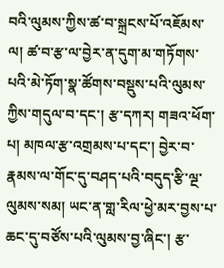བའི་ལུམས་ཀྱིས་ཚ་བ་སྐྲངས་པོ་འཇོམས་ལ། ཚ་བ་རྩ་ལ་བྱེར་ན་དུག་མ་གཏོགས་པའི་མེ་ཏོག་སྣ་ཚོགས་བསྡུས་པའི་ལུམས་ཀྱིས་གདུལ་བ་དང་། རྩ་དཀར། གཟའ་ཕོག་པ། མཁལ་རྩ་འགྲམས་པ་དང་། བྱེར་བ་རྣམས་ལ་གོང་དུ་བཤད་པའི་བདུད་རྩི་ལྔ་ལུམས་སམ། ཡང་ན་གླ་རིལ་ཕྱེ་མར་བྱས་པ་ཆང་དུ་བཙོས་པའི་ལུམས་བྱ་ཞིང་། རྩ་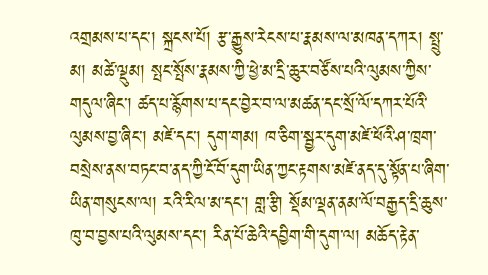འགྲམས་པ་དང་། སྐྲངས་པོ། རྩ་རྒྱུས་རེངས་པ་རྣམས་ལ་མཁན་དཀར། སྤྲུ་མ། མཚེ་ལྡུམ། སྤང་སྤོས་རྣམས་ཀྱི་ཕྱེ་མ་དྲི་ཆུར་བཙོས་པའི་ལུམས་ཀྱིས་གདུལ་ཞིང་། ཚད་པ་རྙོགས་པ་དང་བྱེར་བ་ལ་མཚན་དང་སྲོ་ལོ་དཀར་པོའི་ལུམས་བྱ་ཞིང་། མཛེ་དང་། དུག་གམ། ཁ་ཅིག་སྦྱར་དུག་མཛེ་ཕོའི་ཤ་ཁྲག་བསྲེས་ནས་བཏང་བ་ནད་ཀྱི་ངོ་བོ་དུག་ཡིན་ཀྱང་རྟགས་མཛེ་ནད་དུ་སྟོན་པ་ཞིག་ཡིན་གསུངས་ལ། རའི་རིལ་མ་དང་། གླ་རྩི། སྡོམ་ལྡན་ནམ་ལོ་བརྒྱད་དྲི་ཆུས་ཁུ་བ་བྱས་པའི་ལུམས་དང་། རིན་པོ་ཆེའི་དབྱིག་གི་དུག་ལ། མཆོད་རྟེན་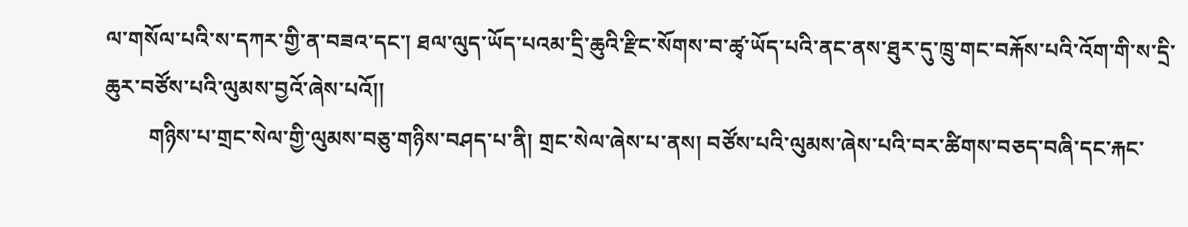ལ་གསོལ་པའི་ས་དཀར་གྱི་ན་བཟའ་དང་། ཐལ་ལུད་ཡོད་པའམ་དྲི་ཆུའི་རྫིང་སོགས་བ་ཚྭ་ཡོད་པའི་ནང་ནས་ཐུར་དུ་ཁྲུ་གང་བརྐོས་པའི་འོག་གི་ས་དྲི་ཆུར་བཙོས་པའི་ལུམས་བྱའོ་ཞེས་པའོ།།
        གཉིས་པ་གྲང་སེལ་གྱི་ལུམས་བཅུ་གཉིས་བཤད་པ་ནི། གྲང་སེལ་ཞེས་པ་ནས། བཙོས་པའི་ལུམས་ཞེས་པའི་བར་ཚིགས་བཅད་བཞི་དང་རྐང་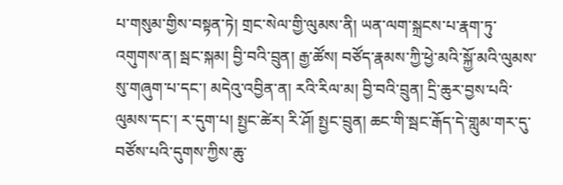པ་གསུམ་གྱིས་བསྟན་ཏེ། གྲང་སེལ་གྱི་ལུམས་ནི། ཡན་ལག་སྐྲངས་པ་རྣག་ཏུ་འགུགས་ན། སྦང་སྐམ། བྱི་བའི་བྲུན། རྒྱ་ཚོས། བཙོད་རྣམས་ཀྱི་ཕྱེ་མའི་སྐྱོ་མའི་ལུམས་སུ་གཞུག་པ་དང་། མདེའུ་འབྱིན་ན། རའི་རིལ་མ། བྱི་བའི་བྲུན། དྲི་ཆུར་བྱས་པའི་ལུམས་དང་། ར་དུག་པ། སྤྱང་ཚེར། རི་ཤོ། སྤྱང་བྲུན། ཆང་གི་སྦང་རྒོད་དེ་གླུམ་གར་དུ་བཙོས་པའི་དུགས་ཀྱིས་ཆུ་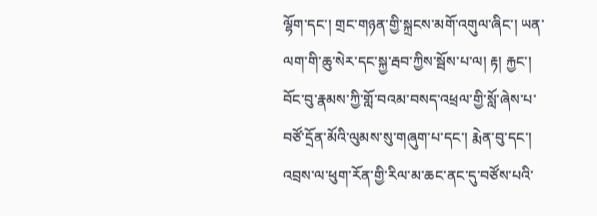ལྷོག་དང་། གྲང་གཉན་གྱི་སྐྲངས་མགོ་འགུལ་ཞིང་། ཡན་ལག་གི་ཆུ་སེར་དང་སྐྱ་རྦབ་ཀྱིས་སྦོས་པ་ལ། རྟ། རྐྱང་། བོང་བུ་རྣམས་ཀྱི་གློ་བའམ་བསད་འཕྲལ་གྱི་སློ་ཞེས་པ་བཙོ་དྲོན་མོའི་ལུམས་སུ་གཞུག་པ་དང་། རྨེན་བུ་དང་། འབྲས་ལ་ཕུག་རོན་གྱི་རིལ་མ་ཆང་ནང་དུ་བཙོས་པའི་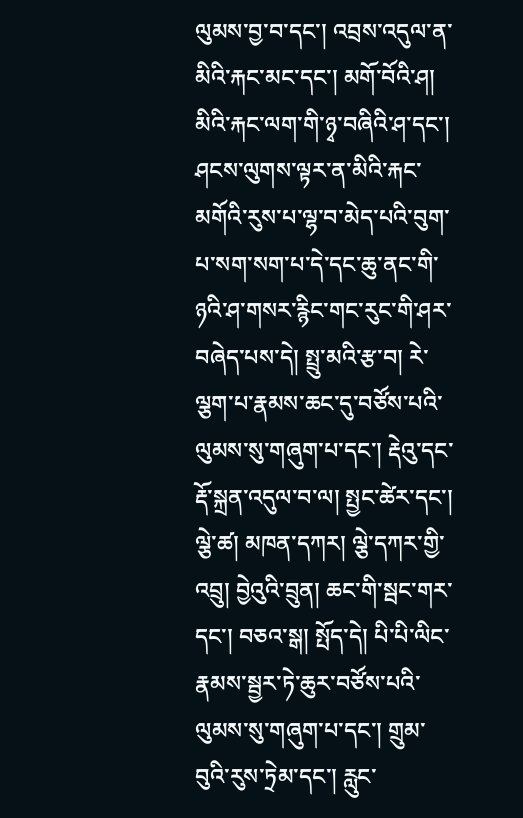ལུམས་བྱ་བ་དང་། འབྲས་འདུལ་ན་མིའི་རྐང་མང་དང་། མགོ་བོའི་ཤ། མིའི་རྐང་ལག་གི་ཉྭ་བཞིའི་ཤ་དང་། ཤངས་ལུགས་ལྟར་ན་མིའི་རྐང་མགོའི་རུས་པ་ལྷ་བ་མེད་པའི་བུག་པ་སག་སག་པ་དེ་དང་ཆུ་ནང་གི་ཉའི་ཤ་གསར་རྙིང་གང་རུང་གི་ཤར་བཞེད་པས་དེ། སྤྲུ་མའི་རྩ་བ། རེ་ལྕག་པ་རྣམས་ཆང་དུ་བཙོས་པའི་ལུམས་སུ་གཞུག་པ་དང་། རྡེའུ་དང་རྡོ་སྐྲན་འདུལ་བ་ལ། སྤྱང་ཚེར་དང་། ལྕེ་ཚ། མཁན་དཀར། ལྕེ་དཀར་གྱི་འབྲུ། བྱེའུའི་བྲུན། ཆང་གི་སྦང་གར་དང་། བཅའ་སྒ། སྤོད་དེ། པི་པི་ལིང་རྣམས་སྦྱར་ཏེ་ཆུར་བཙོས་པའི་ལུམས་སུ་གཞུག་པ་དང་། གྲུམ་བུའི་རུས་ཏྲེམ་དང་། རླུང་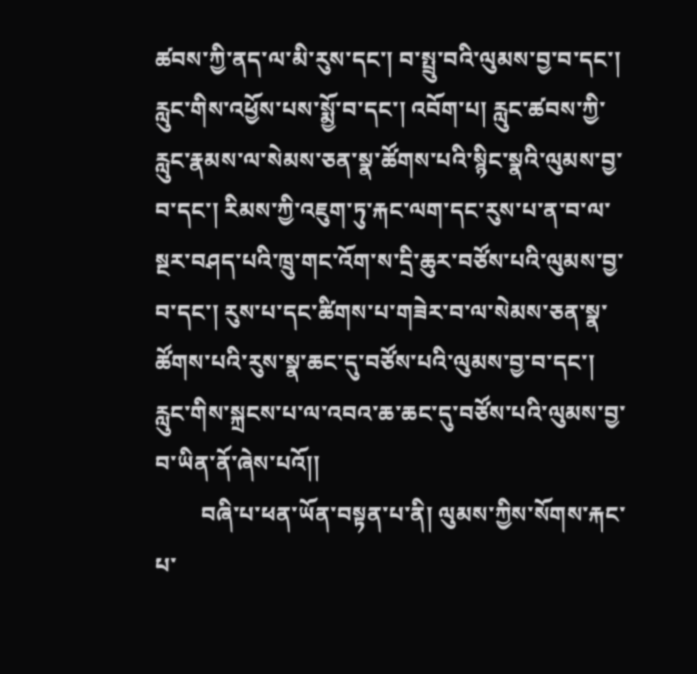ཚབས་ཀྱི་ནད་ལ་མི་རུས་དང་། བ་སྤྲུ་བའི་ལུམས་བྱ་བ་དང་། རླུང་གིས་འཕྱོས་པས་སྨྱོ་བ་དང་། འབོག་པ། རླུང་ཚབས་ཀྱི་རླུང་རྣམས་ལ་སེམས་ཅན་སྣ་ཚོགས་པའི་སྙིང་སྣའི་ལུམས་བྱ་བ་དང་། རིམས་ཀྱི་འཇུག་ཏུ་རྐང་ལག་དང་རུས་པ་ན་བ་ལ་སྔར་བཤད་པའི་ཁྲུ་གང་འོག་ས་དྲི་ཆུར་བཙོས་པའི་ལུམས་བྱ་བ་དང་། རུས་པ་དང་ཚིགས་པ་གཟེར་བ་ལ་སེམས་ཅན་སྣ་ཚོགས་པའི་རུས་སྣ་ཆང་དུ་བཙོས་པའི་ལུམས་བྱ་བ་དང་། རླུང་གིས་སྐྲངས་པ་ལ་འབའ་ཆ་ཆང་དུ་བཙོས་པའི་ལུམས་བྱ་བ་ཡིན་ནོ་ཞེས་པའོ།།
        བཞི་པ་ཕན་ཡོན་བསྟན་པ་ནི། ལུམས་ཀྱིས་སོགས་རྐང་པ་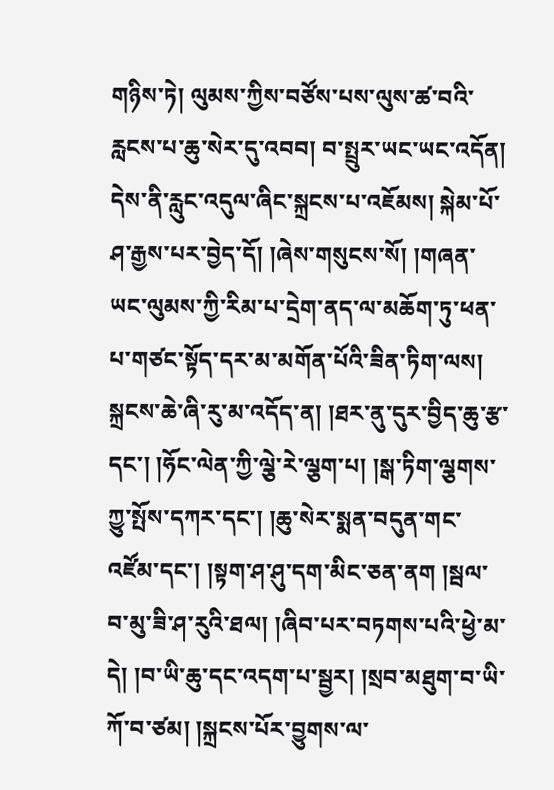གཉིས་ཏེ། ལུམས་ཀྱིས་བཙོས་པས་ལུས་ཚ་བའི་རླངས་པ་ཆུ་སེར་དུ་འབབ། བ་སྤྲུར་ཡང་ཡང་འདོན། དེས་ནི་རླུང་འདུལ་ཞིང་སྐྲངས་པ་འཇོམས། སྐེམ་པོ་ཤ་རྒྱས་པར་བྱེད་དོ། །ཞེས་གསུངས་སོ། །གཞན་ཡང་ལུམས་ཀྱི་རིམ་པ་དྲེག་ནད་ལ་མཆོག་ཏུ་ཕན་པ་གཙང་སྟོད་དར་མ་མགོན་པོའི་ཟིན་ཏིག་ལས། སྐྲངས་ཆེ་ཞི་རུ་མ་འདོད་ན། །ཐར་ནུ་དུར་བྱིད་ཆུ་རྩ་དང་། །ཧོང་ལེན་ཀྱི་ལྕེ་རེ་ལྕག་པ། །སྒ་ཏིག་ལྕགས་ཀྱུ་སྤོས་དཀར་དང་། །ཆུ་སེར་སྨན་བདུན་གང་འཛོམ་དང་། །སྟག་ཤ་ཤུ་དག་མིང་ཅན་ནག །སྦལ་བ་མུ་ཟི་ཤ་རུའི་ཐལ། །ཞིབ་པར་བཏགས་པའི་ཕྱེ་མ་དེ། །བ་ཡི་ཆུ་དང་འདག་པ་སྦྱར། །སྲབ་མཐུག་བ་ཡི་ཀོ་བ་ཙམ། །སྐྲངས་པོར་བྱུགས་ལ་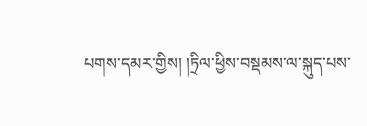པགས་དམར་གྱིས། །ཏྲིལ་ཕྱིས་བསྡམས་ལ་སྐུད་པས་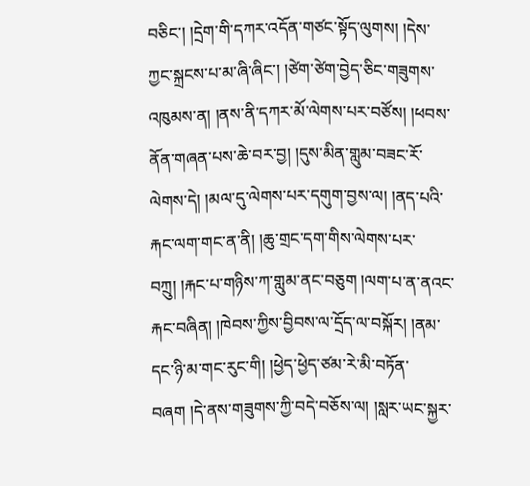བཅིང་། །དྲེག་གི་དཀར་འདོན་གཙང་སྟོད་ལུགས། །དེས་ཀྱང་སྐྲངས་པ་མ་ཞི་ཞིང་། །ཙེག་ཙེག་བྱེད་ཅིང་གཟུགས་འཁུམས་ན། །ནས་ནི་དཀར་མོ་ལེགས་པར་བཙོས། །ཕབས་ནོན་གཞན་པས་ཆེ་བར་བྱ། །དུས་མིན་གླུམ་བཟང་རོ་ལེགས་དེ། །མལ་དུ་ལེགས་པར་དགུག་བྱས་ལ། །ནད་པའི་རྐང་ལག་གང་ན་ནི། །ཆུ་གྲང་དག་གིས་ལེགས་པར་བཀྲུ། །རྐང་པ་གཉིས་ཀ་གླུམ་ནང་བཅུག །ལག་པ་ན་ནའང་རྐང་བཞིན། །ཁེབས་ཀྱིས་བྱིབས་ལ་དྲོད་ལ་བསྐོར། །ནམ་དང་ཉི་མ་གང་རུང་གི། །ཕྱེད་ཕྱེད་ཙམ་རེ་མི་བཏོན་བཞག །དེ་ནས་གཟུགས་ཀྱི་བདེ་བཅོས་ལ། །སླར་ཡང་སྐྱར་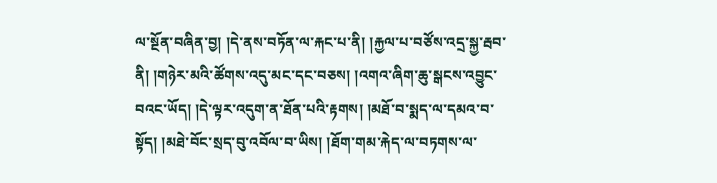ལ་སྔོན་བཞིན་བྱ། །དེ་ནས་བཏོན་ལ་རྐང་པ་ནི། །རྐྱལ་པ་བཙོས་འདྲ་སྐྱ་རྦབ་ནི། །གཉེར་མའི་ཚོགས་འདུ་མང་དང་བཅས། །འགའ་ཞིག་ཆུ་སྒངས་འབྱུང་བའང་ཡོད། །དེ་ལྟར་འདུག་ན་ཐོན་པའི་རྟགས། །མཐོ་བ་སྨད་ལ་དམའ་བ་སྟོད། །མཐེ་བོང་སྲད་བུ་འབོལ་བ་ཡིས། །ཐོག་གམ་རྐེད་ལ་བཏགས་ལ་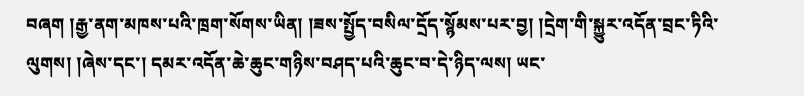བཞག །རྒྱ་ནག་མཁས་པའི་ཁྲག་སོགས་ཡིན། །ཟས་སྤྱོད་བསིལ་དྲོད་སྙོམས་པར་བྱ། །དྲེག་གི་སྐྱུར་འདོན་བྲང་ཏིའི་ལུགས། །ཞེས་དང་། དམར་འདོན་ཆེ་ཆུང་གཉིས་བཤད་པའི་ཆུང་བ་དེ་ཉིད་ལས། ཡང་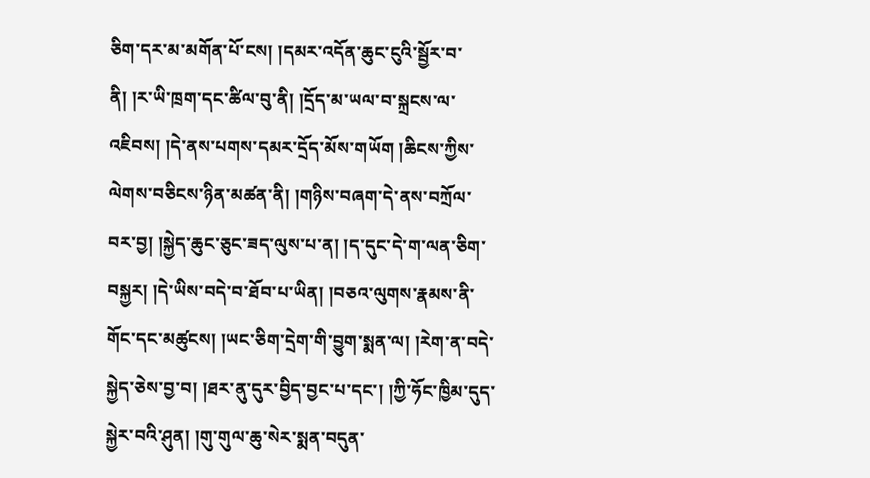ཅིག་དར་མ་མགོན་པོ་ངས། །དམར་འདོན་ཆུང་ངུའི་སྦྱོར་བ་ནི། །ར་ཡི་ཁྲག་དང་ཚིལ་བུ་ནི། །དྲོད་མ་ཡལ་བ་སྐྲངས་ལ་འཇིབས། །དེ་ནས་པགས་དམར་དྲོད་མོས་གཡོག །ཆིངས་ཀྱིས་ལེགས་བཅིངས་ཉིན་མཚན་ནི། །གཉིས་བཞག་དེ་ནས་བཀྲོལ་བར་བྱ། །སྐྱེད་ཆུང་ཅུང་ཟད་ལུས་པ་ན། །ད་དུང་དེ་ག་ལན་ཅིག་བསྐྱར། །དེ་ཡིས་བདེ་བ་ཐོབ་པ་ཡིན། །བཅའ་ལུགས་རྣམས་ནི་གོང་དང་མཚུངས། །ཡང་ཅིག་དྲེག་གི་བྱུག་སྨན་ལ། །རེག་ན་བདེ་སྐྱེད་ཅེས་བྱ་བ། །ཐར་ནུ་དུར་བྱིད་བྱང་པ་དང་། །ཀྱི་ཧོང་ཁྱིམ་དུད་སྐྱེར་བའི་ཤུན། །གུ་གུལ་ཆུ་སེར་སྨན་བདུན་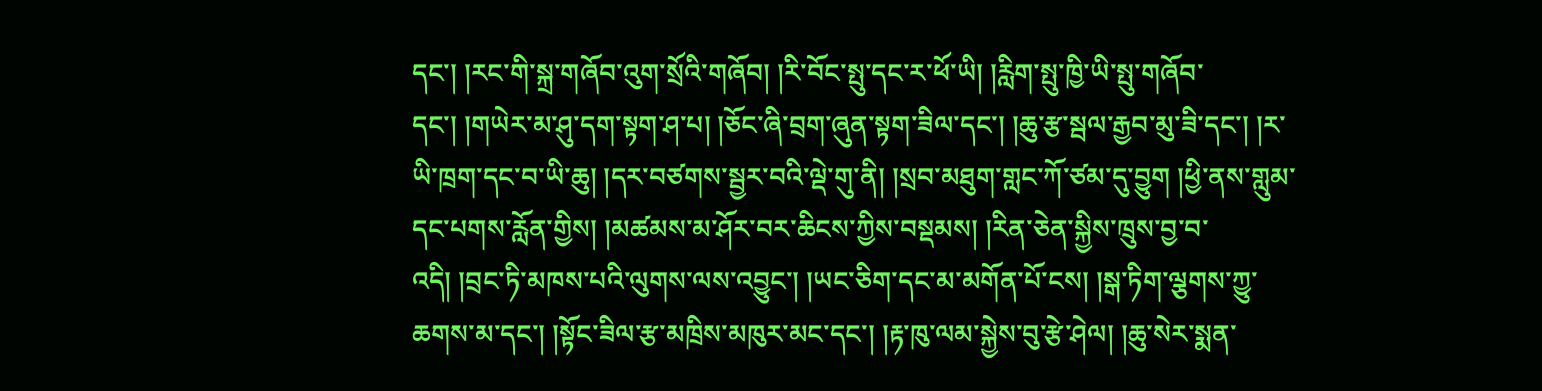དང་། །རང་གི་སྐྲ་གཞོབ་འུག་སྲོའི་གཞོབ། །རི་བོང་སྤུ་དང་ར་ཕོ་ཡི། །རླིག་སྤུ་ཁྱི་ཡི་སྤུ་གཞོབ་དང་། །གཡེར་མ་ཤུ་དག་སྟག་ཤ་པ། །ཅོང་ཞི་བྲག་ཞུན་སྟག་ཟིལ་དང་། །ཆུ་རྩ་སྦལ་རྒྱབ་མུ་ཟི་དང་། །ར་ཡི་ཁྲག་དང་བ་ཡི་ཆུ། །དར་བཙགས་སྦྱར་བའི་ལྡེ་གུ་ནི། །སྲབ་མཐུག་གླང་ཀོ་ཙམ་དུ་བྱུག །ཕྱི་ནས་གླུམ་དང་པགས་རློན་གྱིས། །མཚམས་མ་ཤོར་བར་ཆིངས་ཀྱིས་བསྡམས། །རིན་ཅེན་སྐྱིས་ཁྲུས་བྱ་བ་འདི། །བྲང་ཏི་མཁས་པའི་ལུགས་ལས་འབྱུང་། །ཡང་ཅིག་དང་མ་མགོན་པོ་ངས། །སྒ་ཏིག་ལྕགས་ཀྱུ་ཆགས་མ་དང་། །སྟོང་ཟིལ་རྩ་མཁྲིས་མཁུར་མང་དང་། །རྟ་ཁུ་ལམ་སྐྱེས་བུ་རྩེ་ཤེལ། །ཆུ་སེར་སྨན་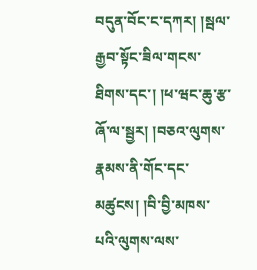བདུན་བོང་ང་དཀར། །སྦལ་རྒྱབ་སྟོང་ཟིལ་གངས་ཐིགས་དང་། །ཕ་ཝང་ཆུ་རྩ་ཞོ་ལ་སྦྱར། །བཅའ་ལུགས་རྣམས་ནི་གོང་དང་མཚུངས། །བི་བྱི་མཁས་པའི་ལུགས་ལས་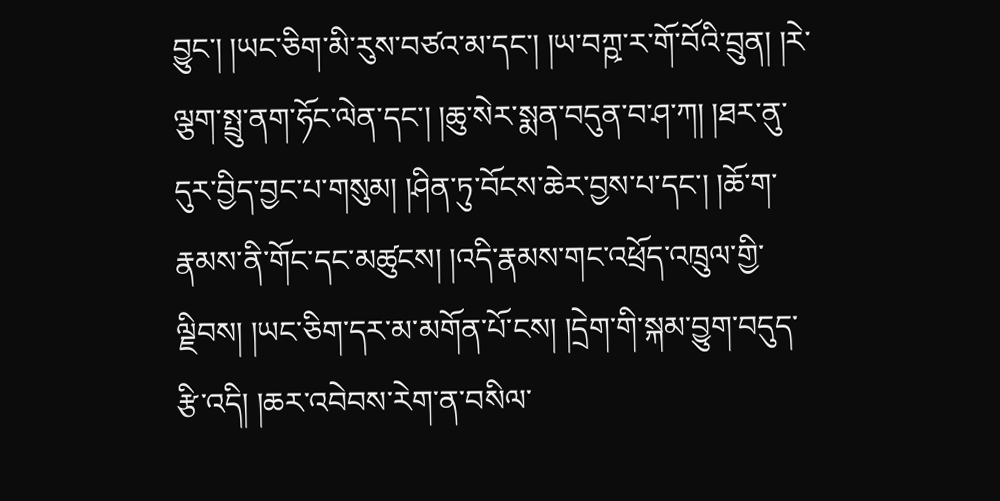བྱུང་། །ཡང་ཅིག་མི་རུས་བཙའ་མ་དང་། །ཡ་བཀྵ་ར་གོ་བོའི་བྲུན། །རེ་ལྕག་སྤྲུ་ནག་ཧོང་ལེན་དང་། །ཆུ་སེར་སྨན་བདུན་བ་ཤ་ཀ། །ཐར་ནུ་དུར་བྱིད་བྱང་པ་གསུམ། །ཤིན་ཏུ་བོངས་ཆེར་བྱས་པ་དང་། །ཆོ་ག་རྣམས་ནི་གོང་དང་མཚུངས། །འདི་རྣམས་གང་འཕྲོད་འཁྲུལ་གྱི་ལྗིབས། །ཡང་ཅིག་དར་མ་མགོན་པོ་ངས། །དྲེག་གི་སྐམ་བྱུག་བདུད་རྩི་འདི། །ཆར་འབེབས་རེག་ན་བསིལ་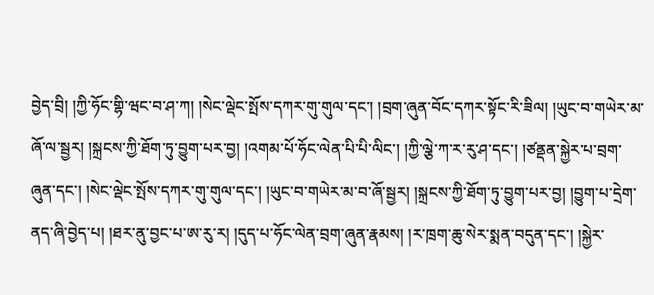བྱེད་བྲི། །ཀྱི་ཧོང་གྷི་ཝང་བ་ཤ་ཀ། །སེང་ལྡེང་སྤོས་དཀར་གུ་གུལ་དང་། །བྲག་ཞུན་བོང་དཀར་སྟོང་རི་ཟིལ། །ཡུང་བ་གཡེར་མ་ཞོ་ལ་སྦྱར། །སྐྲངས་ཀྱི་ཐོག་ཏུ་བྱུག་པར་བྱ། །འགམ་པོ་ཧོང་ལེན་པི་པི་ལིང་། །ཀྱི་ལྕེ་ཀ་ར་རུ་ཤ་དང་། །ཙནྡན་སྐྱེར་པ་བྲག་ཞུན་དང་། །སེང་ལྡེང་སྤོས་དཀར་གུ་གུལ་དང་། །ཡུང་བ་གཡེར་མ་བ་ཞོ་སྦྱར། །སྐྲངས་ཀྱི་ཐོག་ཏུ་བྱུག་པར་བྱ། །བྱུག་པ་དྲེག་ནད་ཞི་བྱེད་པ། །ཐར་ནུ་བྱང་པ་ཨ་རུ་ར། །དུད་པ་ཧོང་ལེན་བྲག་ཞུན་རྣམས། །ར་ཁྲག་ཆུ་སེར་སྨན་བདུན་དང་། །སྐྱེར་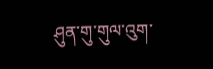ཤུན་གུ་གུལ་འུག་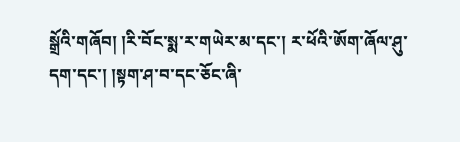སྒྲོའི་གཞོབ། །རི་བོང་སྨ་ར་གཡེར་མ་དང་། ར་ཕོའི་ཨོག་ཞོལ་ཤུ་དག་དང་། །སྟག་ཤ་བ་དང་ཅོང་ཞི་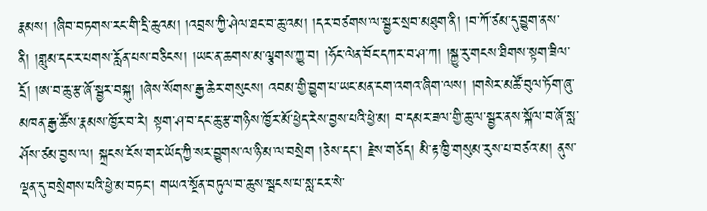རྣམས། །ཞིབ་བཏགས་རང་གི་དྲི་ཆུའམ། །འབྲས་ཀྱི་ཤེལ་ཐང་བ་ཆུ་འམ། །དར་བཙགས་ལ་སྦྱར་སྲབ་མཐུག་ནི། །བ་ཀོ་ཙམ་དུ་བྱུག་ནས་ནི། །གླུམ་དང་ར་པགས་རློན་པས་བཅིངས། །ཡང་ན་ཆགས་མ་ལྕགས་ཀྱུ་བ། །ཧོང་ལེན་བོང་དཀར་བ་ཤ་ཀ། །སྐྱུ་རུ་གངས་ཐིགས་སྟག་ཟིལ་དྲོ། །ཨ་བ་ཆུ་རྩ་ཞོ་སྦྱར་བསྐུ། །ཞེས་སོགས་རྒྱ་ཆེར་གསུངས། འབམ་གྱི་བྱུག་པ་ཡང་མན་ངག་འགའ་ཞིག་ལས། །གསེར་མཚོ་བུལ་ཏོག་ཞུ་མཁན་རྒྱ་ཚོས་རྣམས་ཁྱོར་བ་རེ། སྟག་ཤ་བ་དང་ཆུ་རྩ་གཉིས་ཁྱོར་མོ་ཕྱེད་རེས་བྱས་པའི་ཕྱེ་མ། བ་དམར་ཟལ་གྱི་ཆུ་ལ་སྦྱར་ནས་སྐོལ་བ་ཞོ་སླ་ཤོས་ཙམ་བྱས་ལ། སྐྲངས་ངོས་གར་ཡོད་ཀྱི་སར་བྱུགས་ལ་ཉི་མ་ལ་བསྲེག །ཅེས་དང་། རྗེས་གཅོད། མི་རྟ་ཁྱི་གསུམ་རུས་པ་བཙའ་མ། ནུས་ལྡན་དུ་བསྲེགས་པའི་ཕྱེ་མ་བཏང་། གཡའ་སྔོན་བཏུལ་བ་ཆུས་སྦངས་པ་སླ་ངར་སེ་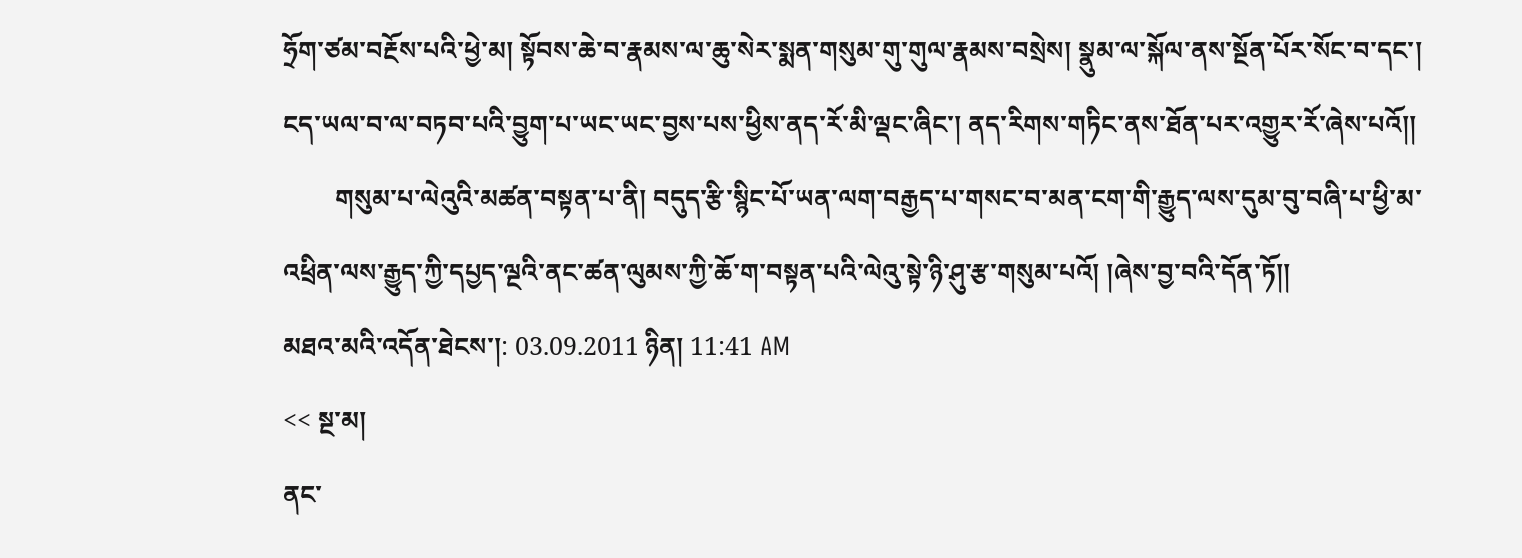ཧྲོག་ཙམ་བརྔོས་པའི་ཕྱེ་མ། སྟོབས་ཆེ་བ་རྣམས་ལ་ཆུ་སེར་སྨན་གསུམ་གུ་གུལ་རྣམས་བསྲེས། སྣུམ་ལ་སྐོལ་ནས་སྔོན་པོར་སོང་བ་དང་། ངད་ཡལ་བ་ལ་བཏབ་པའི་བྱུག་པ་ཡང་ཡང་བྱས་པས་ཕྱིས་ནད་རོ་མི་ལྡང་ཞིང་། ནད་རིགས་གཏིང་ནས་ཐོན་པར་འགྱུར་རོ་ཞེས་པའོ།།
        གསུམ་པ་ལེའུའི་མཚན་བསྟན་པ་ནི། བདུད་རྩི་སྙིང་པོ་ཡན་ལག་བརྒྱད་པ་གསང་བ་མན་ངག་གི་རྒྱུད་ལས་དུམ་བུ་བཞི་པ་ཕྱི་མ་འཕྲིན་ལས་རྒྱུད་ཀྱི་དཔྱད་ལྔའི་ནང་ཚན་ལུམས་ཀྱི་ཆོ་ག་བསྟན་པའི་ལེའུ་སྟེ་ཉི་ཤུ་རྩ་གསུམ་པའོ། །ཞེས་བྱ་བའི་དོན་ཏོ།།
མཐའ་མའི་འདོན་ཐེངས་།: 03.09.2011 ཉིན། 11:41 AM
<< སྔ་མ།
ནང་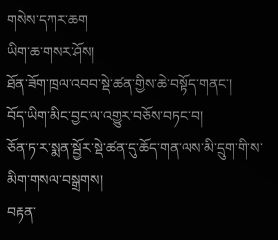གསེས་དཀར་ཆག
ཡིག་ཆ་གསར་ཤོས།
ཐོན་ཟོག་ཁྲལ་འབབ་སྡེ་ཚན་གྱིས་ཆེ་བསྟོད་གནང་།
བོད་ཡིག་མིང་བྱང་ལ་འགྱུར་བཅོས་བཏང་བ།
ཅོན་ཏ་ར་སྨན་སྦྱོར་སྡེ་ཚན་དུ་ཆོད་གན་ལས་མི་དྲུག་གི་ས་མིག་གསལ་བསྒྲགས།
བརྟན་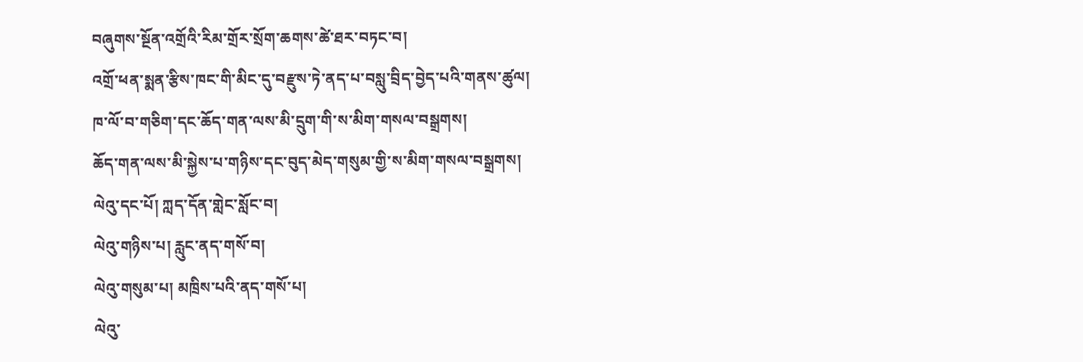བཞུགས་སྔོན་འགྲོའི་རིམ་གྲོར་སྲོག་ཆགས་ཚེ་ཐར་བཏང་བ།
འགྲོ་ཕན་སྨན་རྩིས་ཁང་གི་མིང་དུ་བརྫུས་ཏེ་ནད་པ་བསླུ་བྲིད་བྱེད་པའི་གནས་ཚུལ།
ཁ་ལོ་བ་གཅིག་དང་ཆོད་གན་ལས་མི་དྲུག་གི་ས་མིག་གསལ་བསྒྲགས།
ཆོད་གན་ལས་མི་སྐྱེས་པ་གཉིས་དང་བུད་མེད་གསུམ་གྱི་ས་མིག་གསལ་བསྒྲགས།
ལེའུ་དང་པོ། ཀླད་དོན་གླེང་སློང་བ།
ལེའུ་གཉིས་པ། རླུང་ནད་གསོ་བ།
ལེའུ་གསུམ་པ། མཁྲིས་པའི་ནད་གསོ་པ།
ལེའུ་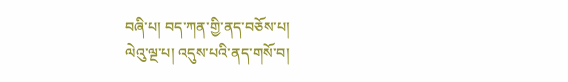བཞི་པ། བད་ཀན་གྱི་ནད་བཅོས་པ།
ལེའུ་ལྔ་པ། འདུས་པའི་ནད་གསོ་བ།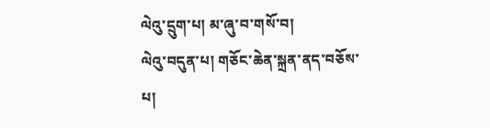ལེའུ་དྲུག་པ། མ་ཞུ་བ་གསོ་བ།
ལེའུ་བདུན་པ། གཅོང་ཆེན་སྐྲན་ནད་བཅོས་པ།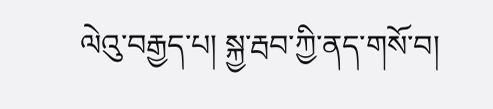ལེའུ་བརྒྱད་པ། སྐྱ་རྦབ་ཀྱི་ནད་གསོ་བ།